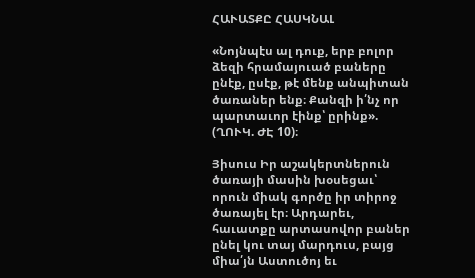ՀԱՒԱՏՔԸ ՀԱՍԿՆԱԼ

«Նոյնպէս ալ դուք, երբ բոլոր ձեզի հրամայուած բաները ընէք, ըսէք, թէ մենք անպիտան ծառաներ ենք։ Քանզի ի՛նչ որ պարտաւոր էինք՝ ըրինք». (ՂՈՒԿ. ԺԷ 10)։

Յիսուս Իր աշակերտներուն ծառայի մասին խօսեցաւ՝ որուն միակ գործը իր տիրոջ ծառայել էր։ Արդարեւ, հաւատքը արտասովոր բաներ ընել կու տայ մարդուս, բայց միա՛յն Աստուծոյ եւ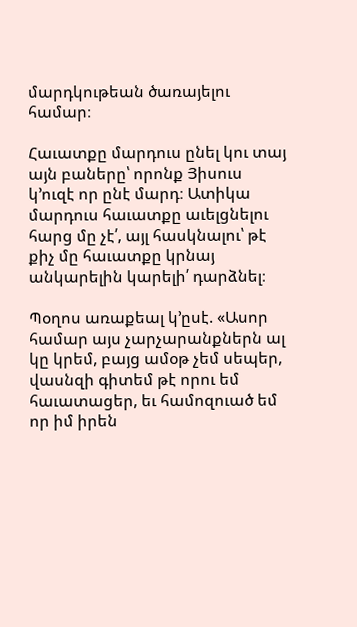մարդկութեան ծառայելու համար։

Հաւատքը մարդուս ընել կու տայ այն բաները՝ որոնք Յիսուս կ՚ուզէ որ ընէ մարդ։ Ատիկա մարդուս հաւատքը աւելցնելու հարց մը չէ՛, այլ հասկնալու՝ թէ քիչ մը հաւատքը կրնայ անկարելին կարելի՛ դարձնել։

Պօղոս առաքեալ կ՚ըսէ. «Ասոր համար այս չարչարանքներն ալ կը կրեմ, բայց ամօթ չեմ սեպեր, վասնզի գիտեմ թէ որու եմ հաւատացեր, եւ համոզուած եմ որ իմ իրեն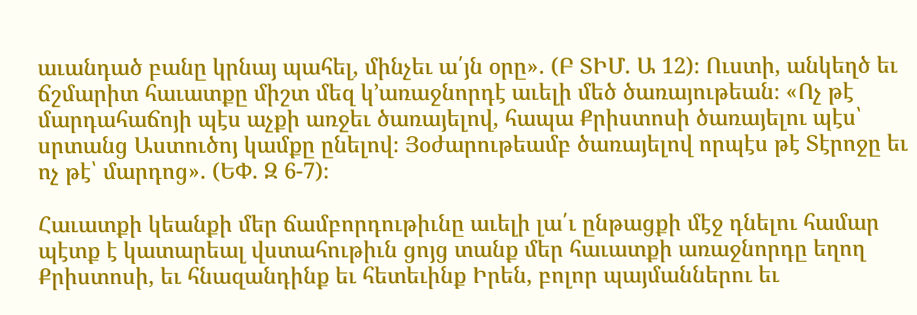աւանդած բանը կրնայ պահել, մինչեւ ա՛յն օրը». (Բ ՏԻՄ. Ա 12)։ Ուստի, անկեղծ եւ ճշմարիտ հաւատքը միշտ մեզ կ՚առաջնորդէ աւելի մեծ ծառայութեան։ «Ոչ թէ մարդահաճոյի պէս աչքի առջեւ ծառայելով, հապա Քրիստոսի ծառայելու պէս՝ սրտանց Աստուծոյ կամքը ընելով։ Յօժարութեամբ ծառայելով որպէս թէ Տէրոջը եւ ոչ թէ՝ մարդոց». (ԵՓ. Զ 6-7)։

Հաւատքի կեանքի մեր ճամբորդութիւնը աւելի լա՛ւ ընթացքի մէջ դնելու համար պէտք է կատարեալ վստահութիւն ցոյց տանք մեր հաւատքի առաջնորդը եղող Քրիստոսի, եւ հնազանդինք եւ հետեւինք Իրեն, բոլոր պայմաններու եւ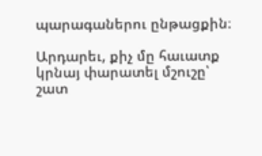պարագաներու ընթացքին։

Արդարեւ, քիչ մը հաւատք կրնայ փարատել մշուշը՝ շատ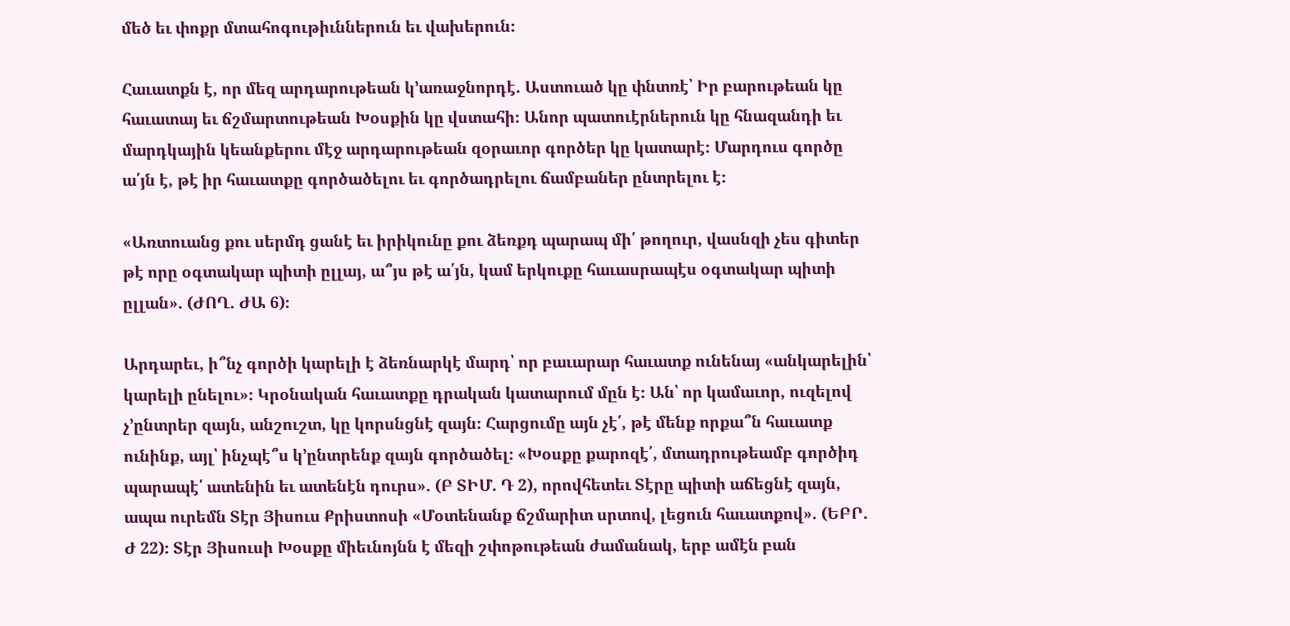մեծ եւ փոքր մտահոգութիւններուն եւ վախերուն։

Հաւատքն է, որ մեզ արդարութեան կ՚առաջնորդէ. Աստուած կը փնտռէ՝ Իր բարութեան կը հաւատայ եւ ճշմարտութեան Խօսքին կը վստահի։ Անոր պատուէրներուն կը հնազանդի եւ մարդկային կեանքերու մէջ արդարութեան զօրաւոր գործեր կը կատարէ։ Մարդուս գործը ա՛յն է, թէ իր հաւատքը գործածելու եւ գործադրելու ճամբաներ ընտրելու է։

«Առտուանց քու սերմդ ցանէ եւ իրիկունը քու ձեռքդ պարապ մի՛ թողուր, վասնզի չես գիտեր թէ որը օգտակար պիտի ըլլայ, ա՞յս թէ ա՛յն, կամ երկուքը հաւասրապէս օգտակար պիտի ըլլան». (ԺՈՂ. ԺԱ 6)։

Արդարեւ, ի՞նչ գործի կարելի է ձեռնարկէ մարդ՝ որ բաւարար հաւատք ունենայ «անկարելին՝ կարելի ընելու»։ Կրօնական հաւատքը դրական կատարում մըն է։ Ան՝ որ կամաւոր, ուզելով չ՚ընտրեր զայն, անշուշտ, կը կորսնցնէ զայն։ Հարցումը այն չէ՛, թէ մենք որքա՞ն հաւատք ունինք, այլ՝ ինչպէ՞ս կ՚ընտրենք զայն գործածել։ «Խօսքը քարոզէ՛, մտադրութեամբ գործիդ պարապէ՛ ատենին եւ ատենէն դուրս». (Բ ՏԻՄ. Դ 2), որովհետեւ Տէրը պիտի աճեցնէ զայն, ապա ուրեմն Տէր Յիսուս Քրիստոսի «Մօտենանք ճշմարիտ սրտով, լեցուն հաւատքով». (ԵԲՐ. Ժ 22)։ Տէր Յիսուսի Խօսքը միեւնոյնն է մեզի շփոթութեան ժամանակ, երբ ամէն բան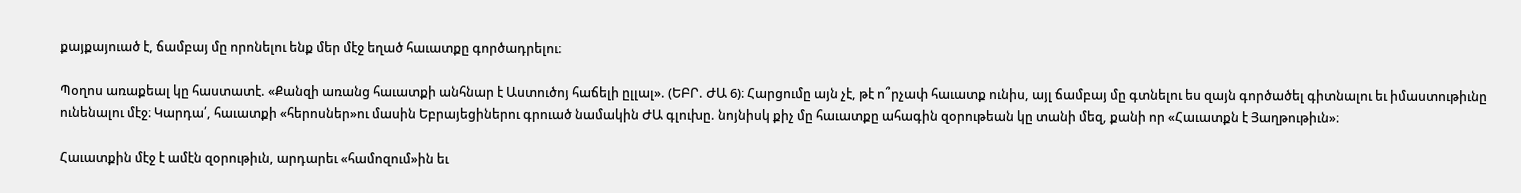քայքայուած է, ճամբայ մը որոնելու ենք մեր մէջ եղած հաւատքը գործադրելու։

Պօղոս առաքեալ կը հաստատէ. «Քանզի առանց հաւատքի անհնար է Աստուծոյ հաճելի ըլլալ». (ԵԲՐ. ԺԱ 6)։ Հարցումը այն չէ, թէ ո՞րչափ հաւատք ունիս, այլ ճամբայ մը գտնելու ես զայն գործածել գիտնալու եւ իմաստութիւնը ունենալու մէջ։ Կարդա՛, հաւատքի «հերոսներ»ու մասին Եբրայեցիներու գրուած նամակին ԺԱ գլուխը. նոյնիսկ քիչ մը հաւատքը ահագին զօրութեան կը տանի մեզ, քանի որ «Հաւատքն է Յաղթութիւն»։

Հաւատքին մէջ է ամէն զօրութիւն, արդարեւ «համոզում»ին եւ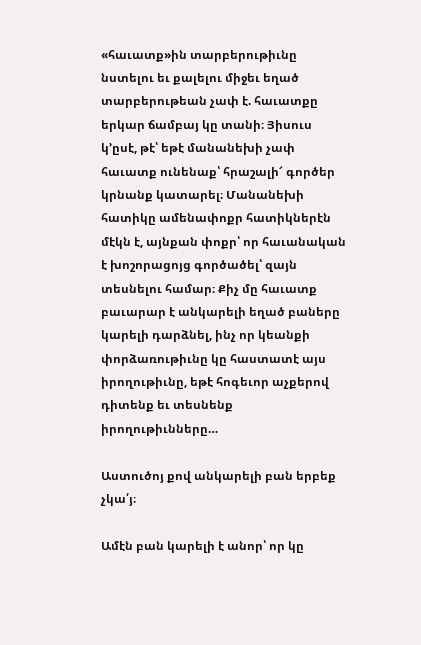«հաւատք»ին տարբերութիւնը նստելու եւ քալելու միջեւ եղած տարբերութեան չափ է. հաւատքը երկար ճամբայ կը տանի։ Յիսուս կ՚ըսէ, թէ՝ եթէ մանանեխի չափ հաւատք ունենաք՝ հրաշալի՜ գործեր կրնանք կատարել։ Մանանեխի հատիկը ամենափոքր հատիկներէն մէկն է, այնքան փոքր՝ որ հաւանական է խոշորացոյց գործածել՝ զայն տեսնելու համար։ Քիչ մը հաւատք բաւարար է անկարելի եղած բաները կարելի դարձնել, ինչ որ կեանքի փորձառութիւնը կը հաստատէ այս իրողութիւնը, եթէ հոգեւոր աչքերով դիտենք եւ տեսնենք իրողութիւնները…

Աստուծոյ քով անկարելի բան երբեք չկա՛յ։

Ամէն բան կարելի է անոր՝ որ կը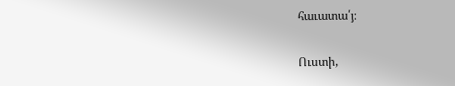հաւատա՛յ։

Ուստի,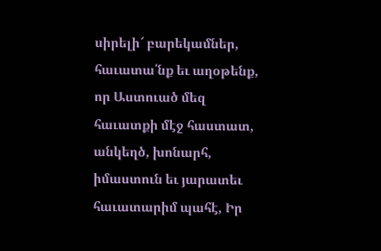սիրելի՜ բարեկամներ, հաւատա՛նք եւ աղօթենք, որ Աստուած մեզ հաւատքի մէջ հաստատ, անկեղծ, խոնարհ, իմաստուն եւ յարատեւ հաւատարիմ պահէ, Իր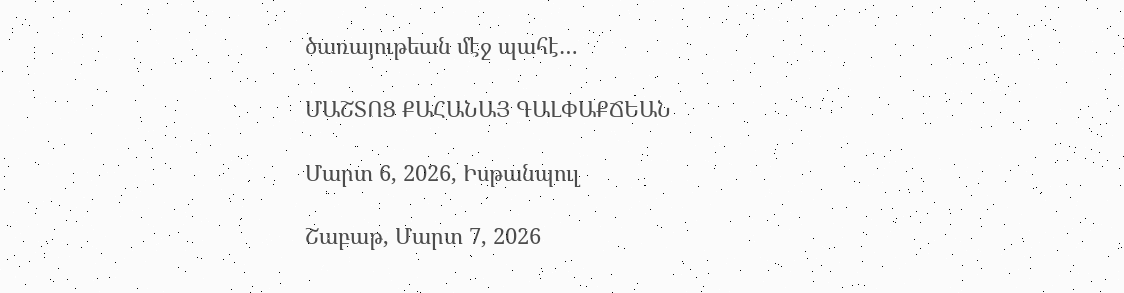ծառայութեան մէջ պահէ…

ՄԱՇՏՈՑ ՔԱՀԱՆԱՅ ԳԱԼՓԱՔՃԵԱՆ

Մարտ 6, 2026, Իսթանպուլ

Շաբաթ, Մարտ 7, 2026